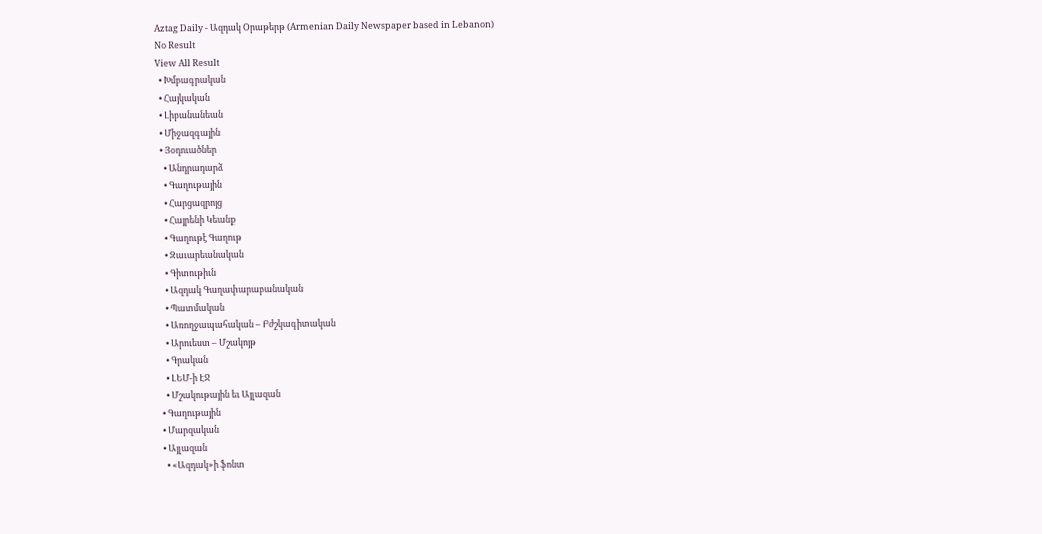Aztag Daily - Ազդակ Օրաթերթ (Armenian Daily Newspaper based in Lebanon)
No Result
View All Result
  • Խմբագրական
  • Հայկական
  • Լիբանանեան
  • Միջազգային
  • Յօդուածներ
    • Անդրադարձ
    • Գաղութային
    • Հարցազրոյց
    • Հայրենի Կեանք
    • Գաղութէ Գաղութ
    • Զաւարեանական
    • Գիտութիւն
    • Ազդակ Գաղափարաբանական
    • Պատմական
    • Առողջապահական – Բժշկագիտական
    • Արուեստ – Մշակոյթ
    • Գրական
    • ԼԵՄ-ի ԷՋ
    • Մշակութային եւ Այլազան
  • Գաղութային
  • Մարզական
  • Այլազան
    • «Ազդակ»ի ֆոնտ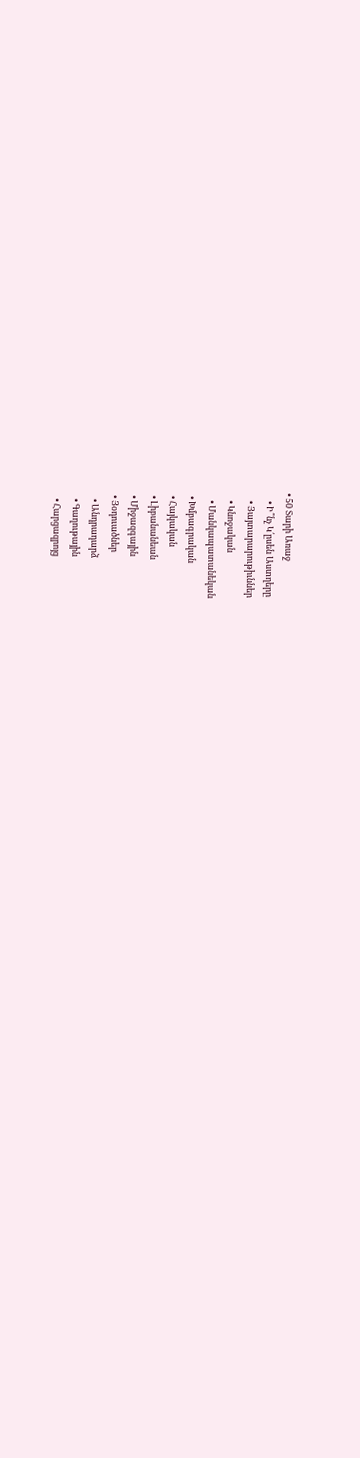• 50 Տարի Առաջ
    • Ի՞նչ Կ՛ըսեն Աստղերը
    • Յայտարարութիւններ
    • Կնոջական
    • Մանկապատանեկան
  • Խմբագրական
  • Հայկական
  • Լիբանանեան
  • Միջազգային
  • Յօդուածներ
    • Անդրադարձ
    • Գաղութային
    • Հարցազրոյց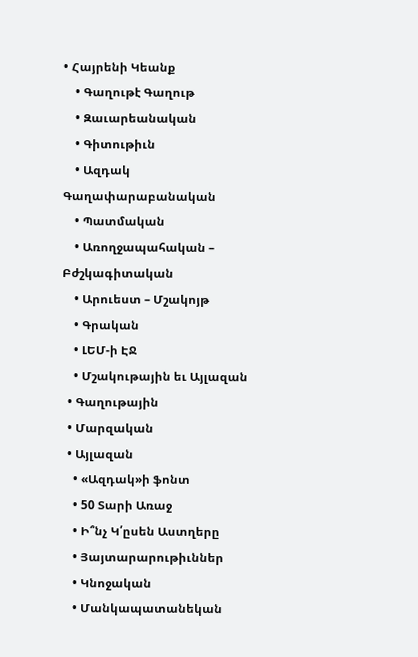• Հայրենի Կեանք
    • Գաղութէ Գաղութ
    • Զաւարեանական
    • Գիտութիւն
    • Ազդակ Գաղափարաբանական
    • Պատմական
    • Առողջապահական – Բժշկագիտական
    • Արուեստ – Մշակոյթ
    • Գրական
    • ԼԵՄ-ի ԷՋ
    • Մշակութային եւ Այլազան
  • Գաղութային
  • Մարզական
  • Այլազան
    • «Ազդակ»ի ֆոնտ
    • 50 Տարի Առաջ
    • Ի՞նչ Կ՛ըսեն Աստղերը
    • Յայտարարութիւններ
    • Կնոջական
    • Մանկապատանեկան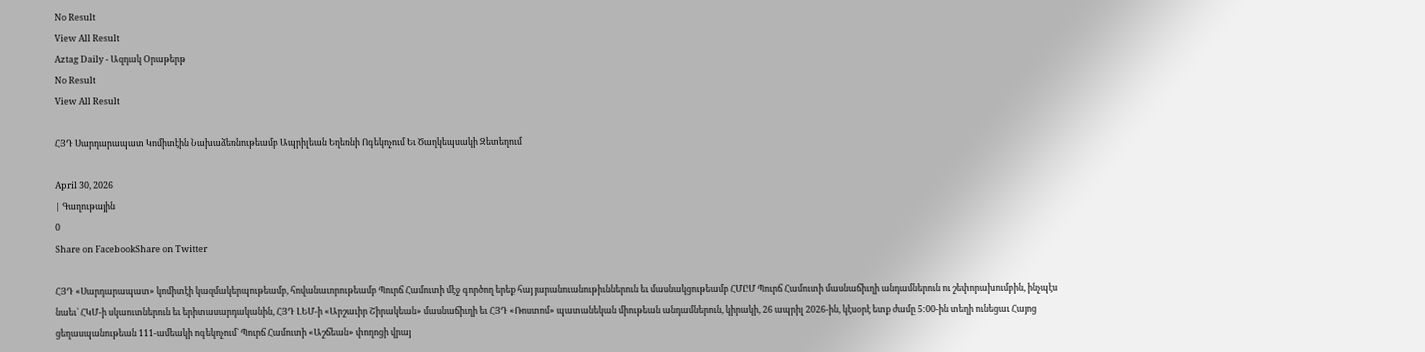No Result
View All Result
Aztag Daily - Ազդակ Օրաթերթ
No Result
View All Result

ՀՅԴ Սարդարապատ Կոմիտէին Նախաձեռնութեամբ Ապրիլեան Եղեռնի Ոգեկոչում Եւ Ծաղկեպսակի Զետեղում

April 30, 2026
| Գաղութային
0
Share on FacebookShare on Twitter

ՀՅԴ «Սարդարապատ» կոմիտէի կազմակերպութեամբ, հովանաւորութեամբ Պուրճ Համուտի մէջ գործող երեք հայ յարանուանութիւններուն եւ մասնակցութեամբ ՀՄԸՄ Պուրճ Համուտի մասնաճիւղի անդամներուն ու շեփորախումբին, ինչպէս նաեւ` ՀԿՄ-ի սկաուտներուն եւ երիտասարդականին, ՀՅԴ ԼԵՄ-ի «Արշաւիր Շիրակեան» մասնաճիւղի եւ ՀՅԴ «Ռոստոմ» պատանեկան միութեան անդամներուն, կիրակի, 26 ապրիլ 2026-ին, կէսօրէ ետք ժամը 5:00-ին տեղի ունեցաւ Հայոց ցեղասպանութեան 111-ամեակի ոգեկոչում` Պուրճ Համուտի «Աշճեան» փողոցի վրայ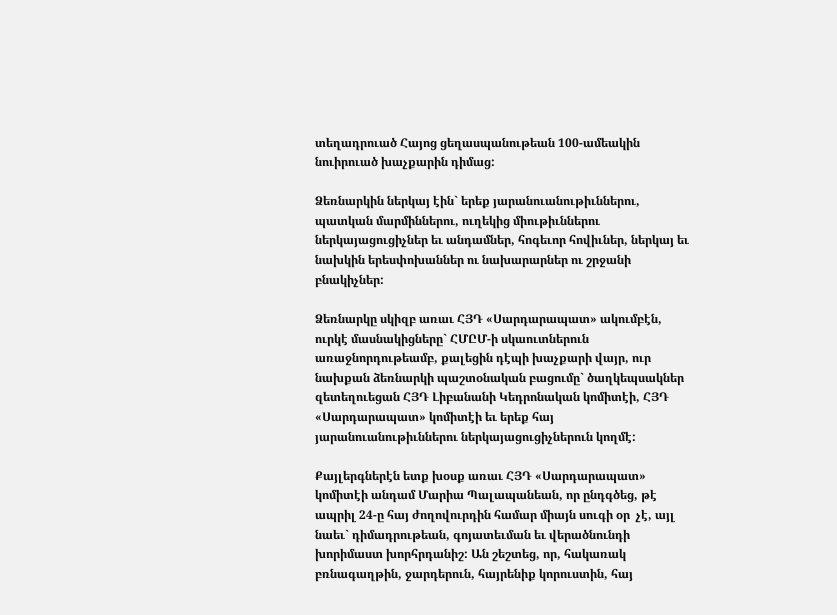տեղադրուած Հայոց ցեղասպանութեան 100-ամեակին նուիրուած խաչքարին դիմաց:

Ձեռնարկին ներկայ էին` երեք յարանուանութիւններու, պատկան մարմիններու, ուղեկից միութիւններու ներկայացուցիչներ եւ անդամներ, հոգեւոր հովիւներ, ներկայ եւ նախկին երեսփոխաններ ու նախարարներ ու շրջանի բնակիչներ:

Ձեռնարկը սկիզբ առաւ ՀՅԴ «Սարդարապատ» ակումբէն, ուրկէ մասնակիցները` ՀՄԸՄ-ի սկաուտներուն առաջնորդութեամբ, քալեցին դէպի խաչքարի վայր, ուր նախքան ձեռնարկի պաշտօնական բացումը` ծաղկեպսակներ զետեղուեցան ՀՅԴ Լիբանանի Կեդրոնական կոմիտէի, ՀՅԴ «Սարդարապատ» կոմիտէի եւ երեք հայ յարանուանութիւններու ներկայացուցիչներուն կողմէ:

Քայլերգներէն ետք խօսք առաւ ՀՅԴ «Սարդարապատ» կոմիտէի անդամ Մարիա Պալապանեան, որ ընդգծեց, թէ ապրիլ 24-ը հայ ժողովուրդին համար միայն սուգի օր  չէ, այլ նաեւ` դիմադրութեան, գոյատեւման եւ վերածնունդի խորիմաստ խորհրդանիշ: Ան շեշտեց, որ, հակառակ բռնագաղթին, ջարդերուն, հայրենիք կորուստին, հայ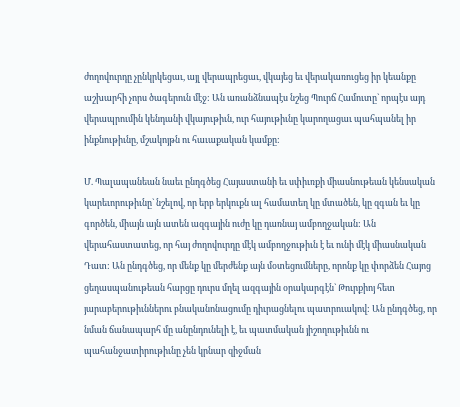ժողովուրդը չընկրկեցաւ, այլ վերապրեցաւ, վկայեց եւ վերակառուցեց իր կեանքը աշխարհի չորս ծագերուն մէջ: Ան առանձնապէս նշեց Պուրճ Համուտը` որպէս այդ վերապրումին կենդանի վկայութիւն, ուր հայութիւնը կարողացաւ պահպանել իր ինքնութիւնը, մշակոյթն ու հաւաքական կամքը:

Մ. Պալապանեան նաեւ ընդգծեց Հայաստանի եւ սփիւռքի միասնութեան կենսական կարեւորութիւնը` նշելով, որ երբ երկուքն ալ համատեղ կը մտածեն, կը զգան եւ կը գործեն, միայն այն ատեն ազգային ուժը կը դառնայ ամբողջական: Ան վերահաստատեց, որ հայ ժողովուրդը մէկ ամբողջութիւն է եւ ունի մէկ միասնական Դատ: Ան ընդգծեց, որ մենք կը մերժենք այն մօտեցումները, որոնք կը փորձեն Հայոց ցեղասպանութեան հարցը դուրս մղել ազգային օրակարգէն` Թուրքիոյ հետ յարաբերութիւններու բնականոնացումը դիւրացնելու պատրուակով: Ան ընդգծեց, որ նման ճանապարհ մը անընդունելի է, եւ պատմական յիշողութիւնն ու պահանջատիրութիւնը չեն կրնար զիջման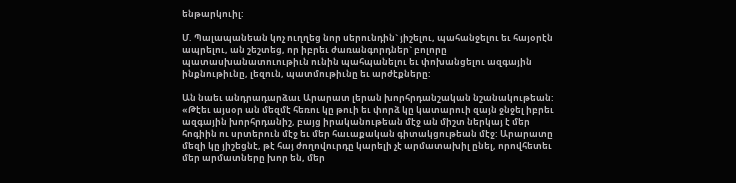ենթարկուիլ:

Մ. Պալապանեան կոչ ուղղեց նոր սերունդին` յիշելու, պահանջելու եւ հայօրէն ապրելու, ան շեշտեց, որ իբրեւ ժառանգորդներ` բոլորը պատասխանատուութիւն ունին պահպանելու եւ փոխանցելու ազգային ինքնութիւնը, լեզուն, պատմութիւնը եւ արժէքները:

Ան նաեւ անդրադարձաւ Արարատ լերան խորհրդանշական նշանակութեան: «Թէեւ այսօր ան մեզմէ հեռու կը թուի եւ փորձ կը կատարուի զայն ջնջել իբրեւ ազգային խորհրդանիշ, բայց իրականութեան մէջ ան միշտ ներկայ է մեր հոգիին ու սրտերուն մէջ եւ մեր հաւաքական գիտակցութեան մէջ: Արարատը մեզի կը յիշեցնէ, թէ հայ ժողովուրդը կարելի չէ արմատախիլ ընել, որովհետեւ մեր արմատները խոր են, մեր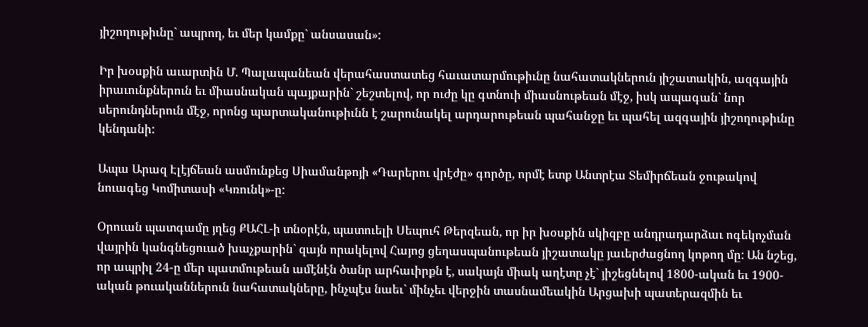յիշողութիւնը` ապրող, եւ մեր կամքը` անսասան»:

Իր խօսքին աւարտին Մ. Պալապանեան վերահաստատեց հաւատարմութիւնը նահատակներուն յիշատակին, ազգային իրաւունքներուն եւ միասնական պայքարին` շեշտելով, որ ուժը կը գտնուի միասնութեան մէջ, իսկ ապագան` նոր սերունդներուն մէջ, որոնց պարտականութիւնն է շարունակել արդարութեան պահանջը եւ պահել ազգային յիշողութիւնը կենդանի:

Ապա Արազ Էլէյճեան ասմունքեց Սիամանթոյի «Դարերու վրէժը» գործը, որմէ ետք Անտրէա Տեմիրճեան ջութակով նուագեց Կոմիտասի «Կռունկ»-ը:

Օրուան պատգամը յղեց ՔԱՀԼ-ի տնօրէն, պատուելի Սեպուհ Թերզեան, որ իր խօսքին սկիզբը անդրադարձաւ ոգեկոչման վայրին կանգնեցուած խաչքարին` զայն որակելով Հայոց ցեղասպանութեան յիշատակը յաւերժացնող կոթող մը: Ան նշեց, որ ապրիլ 24-ը մեր պատմութեան ամէնէն ծանր արհաւիրքն է, սակայն միակ աղէտը չէ` յիշեցնելով 1800-ական եւ 1900-ական թուականներուն նահատակները, ինչպէս նաեւ` մինչեւ վերջին տասնամեակին Արցախի պատերազմին եւ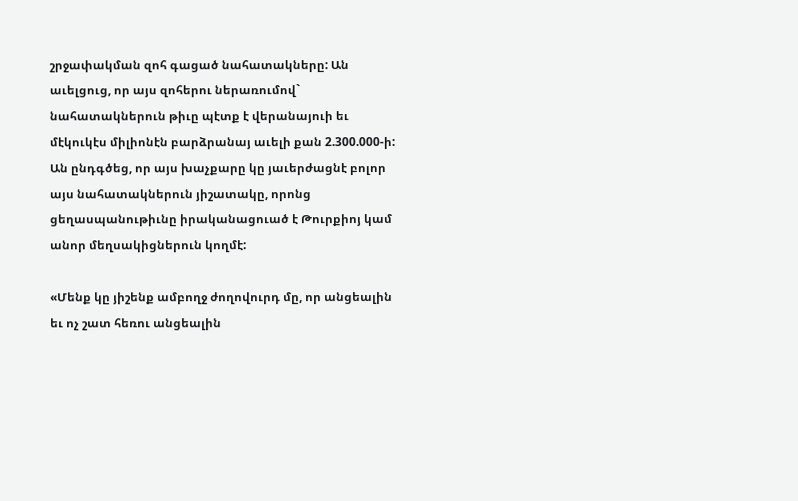շրջափակման զոհ գացած նահատակները: Ան աւելցուց, որ այս զոհերու ներառումով` նահատակներուն թիւը պէտք է վերանայուի եւ մէկուկէս միլիոնէն բարձրանայ աւելի քան 2.300.000-ի: Ան ընդգծեց, որ այս խաչքարը կը յաւերժացնէ բոլոր այս նահատակներուն յիշատակը, որոնց ցեղասպանութիւնը իրականացուած է Թուրքիոյ կամ անոր մեղսակիցներուն կողմէ:

«Մենք կը յիշենք ամբողջ ժողովուրդ մը, որ անցեալին եւ ոչ շատ հեռու անցեալին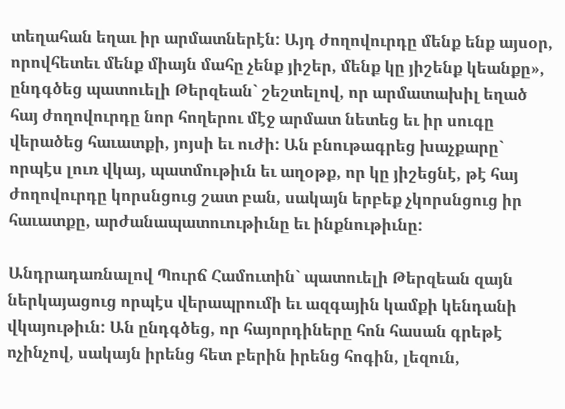տեղահան եղաւ իր արմատներէն: Այդ ժողովուրդը մենք ենք այսօր, որովհետեւ մենք միայն մահը չենք յիշեր, մենք կը յիշենք կեանքը», ընդգծեց պատուելի Թերզեան` շեշտելով, որ արմատախիլ եղած հայ ժողովուրդը նոր հողերու մէջ արմատ նետեց եւ իր սուգը վերածեց հաւատքի, յոյսի եւ ուժի: Ան բնութագրեց խաչքարը` որպէս լուռ վկայ, պատմութիւն եւ աղօթք, որ կը յիշեցնէ, թէ հայ ժողովուրդը կորսնցուց շատ բան, սակայն երբեք չկորսնցուց իր հաւատքը, արժանապատուութիւնը եւ ինքնութիւնը:

Անդրադառնալով Պուրճ Համուտին` պատուելի Թերզեան զայն ներկայացուց որպէս վերապրումի եւ ազգային կամքի կենդանի վկայութիւն: Ան ընդգծեց, որ հայորդիները հոն հասան գրեթէ ոչինչով, սակայն իրենց հետ բերին իրենց հոգին, լեզուն,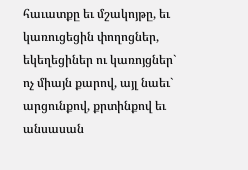հաւատքը եւ մշակոյթը, եւ կառուցեցին փողոցներ, եկեղեցիներ ու կառոյցներ` ոչ միայն քարով, այլ նաեւ` արցունքով, քրտինքով եւ անսասան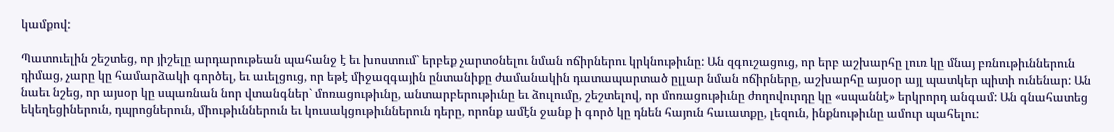կամքով:

Պատուելին շեշտեց, որ յիշելը արդարութեան պահանջ է եւ խոստում` երբեք չարտօնելու նման ոճիրներու կրկնութիւնը: Ան զգուշացուց, որ երբ աշխարհը լուռ կը մնայ բռնութիւններուն դիմաց, չարը կը համարձակի գործել, եւ աւելցուց, որ եթէ միջազգային ընտանիքը ժամանակին դատապարտած ըլլար նման ոճիրները, աշխարհը այսօր այլ պատկեր պիտի ունենար: Ան նաեւ նշեց, որ այսօր կը սպառնան նոր վտանգներ` մոռացութիւնը, անտարբերութիւնը եւ ձուլումը, շեշտելով, որ մոռացութիւնը ժողովուրդը կը «սպաննէ» երկրորդ անգամ: Ան գնահատեց եկեղեցիներուն, դպրոցներուն, միութիւններուն եւ կուսակցութիւններուն դերը, որոնք ամէն ջանք ի գործ կը դնեն հայուն հաւատքը, լեզուն, ինքնութիւնը ամուր պահելու: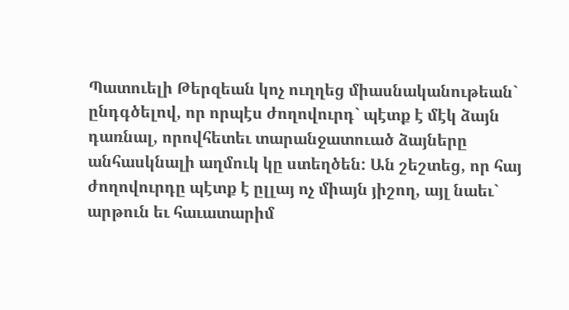Պատուելի Թերզեան կոչ ուղղեց միասնականութեան` ընդգծելով, որ որպէս ժողովուրդ` պէտք է մէկ ձայն դառնալ, որովհետեւ տարանջատուած ձայները անհասկնալի աղմուկ կը ստեղծեն: Ան շեշտեց, որ հայ ժողովուրդը պէտք է ըլլայ ոչ միայն յիշող, այլ նաեւ` արթուն եւ հաւատարիմ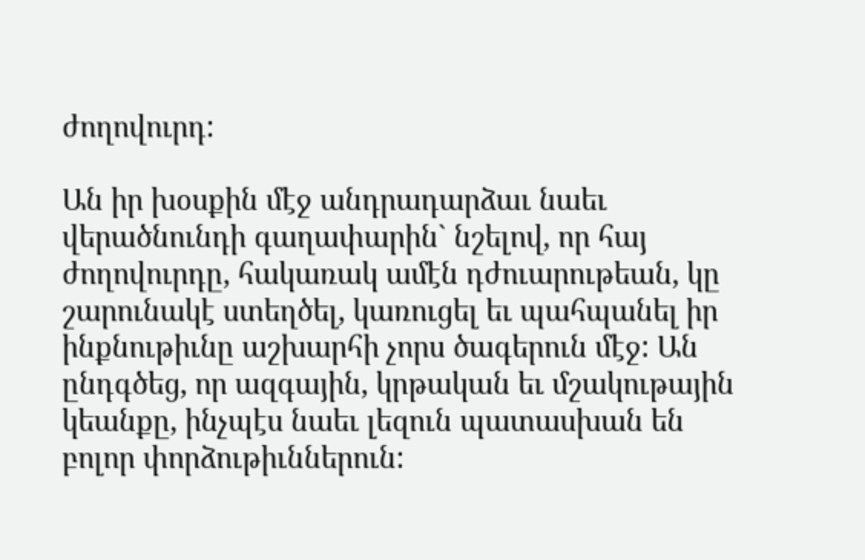ժողովուրդ:

Ան իր խօսքին մէջ անդրադարձաւ նաեւ վերածնունդի գաղափարին` նշելով, որ հայ ժողովուրդը, հակառակ ամէն դժուարութեան, կը շարունակէ ստեղծել, կառուցել եւ պահպանել իր ինքնութիւնը աշխարհի չորս ծագերուն մէջ: Ան ընդգծեց, որ ազգային, կրթական եւ մշակութային կեանքը, ինչպէս նաեւ լեզուն պատասխան են բոլոր փորձութիւններուն: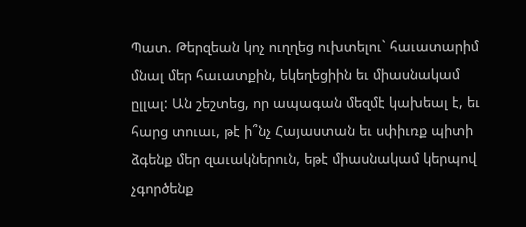Պատ. Թերզեան կոչ ուղղեց ուխտելու` հաւատարիմ մնալ մեր հաւատքին, եկեղեցիին եւ միասնակամ ըլլալ: Ան շեշտեց, որ ապագան մեզմէ կախեալ է, եւ հարց տուաւ, թէ ի՞նչ Հայաստան եւ սփիւռք պիտի ձգենք մեր զաւակներուն, եթէ միասնակամ կերպով չգործենք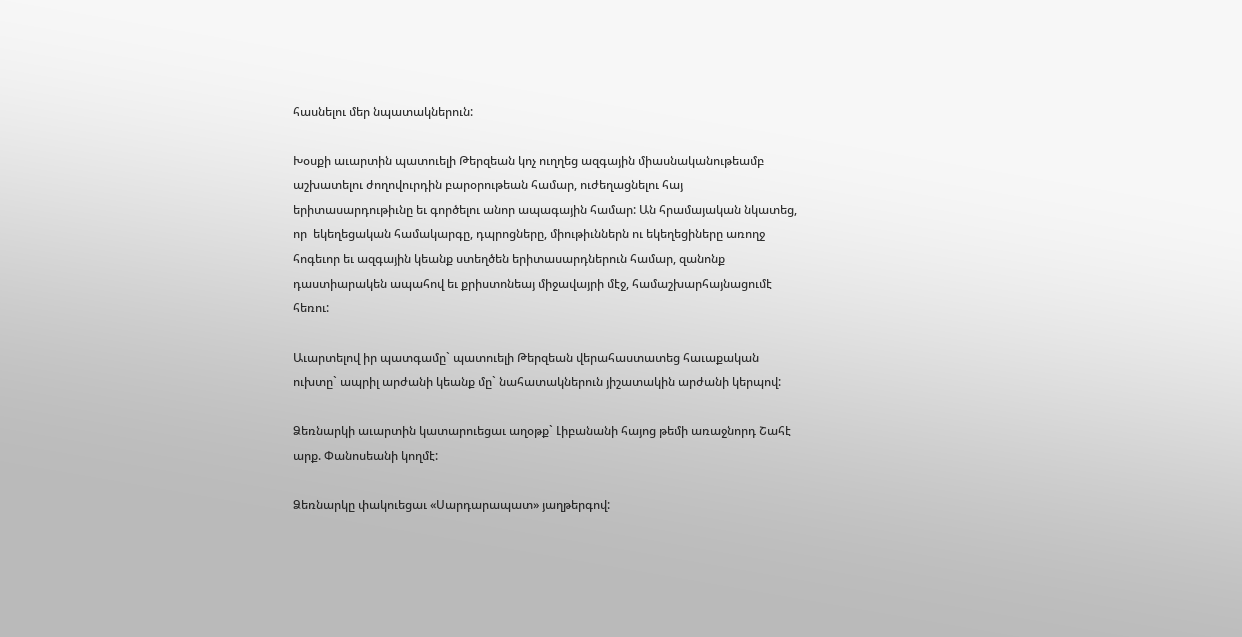հասնելու մեր նպատակներուն:

Խօսքի աւարտին պատուելի Թերզեան կոչ ուղղեց ազգային միասնականութեամբ աշխատելու ժողովուրդին բարօրութեան համար, ուժեղացնելու հայ երիտասարդութիւնը եւ գործելու անոր ապագային համար: Ան հրամայական նկատեց, որ  եկեղեցական համակարգը, դպրոցները, միութիւններն ու եկեղեցիները առողջ հոգեւոր եւ ազգային կեանք ստեղծեն երիտասարդներուն համար, զանոնք դաստիարակեն ապահով եւ քրիստոնեայ միջավայրի մէջ, համաշխարհայնացումէ հեռու:

Աւարտելով իր պատգամը` պատուելի Թերզեան վերահաստատեց հաւաքական ուխտը` ապրիլ արժանի կեանք մը` նահատակներուն յիշատակին արժանի կերպով:

Ձեռնարկի աւարտին կատարուեցաւ աղօթք` Լիբանանի հայոց թեմի առաջնորդ Շահէ արք. Փանոսեանի կողմէ:

Ձեռնարկը փակուեցաւ «Սարդարապատ» յաղթերգով: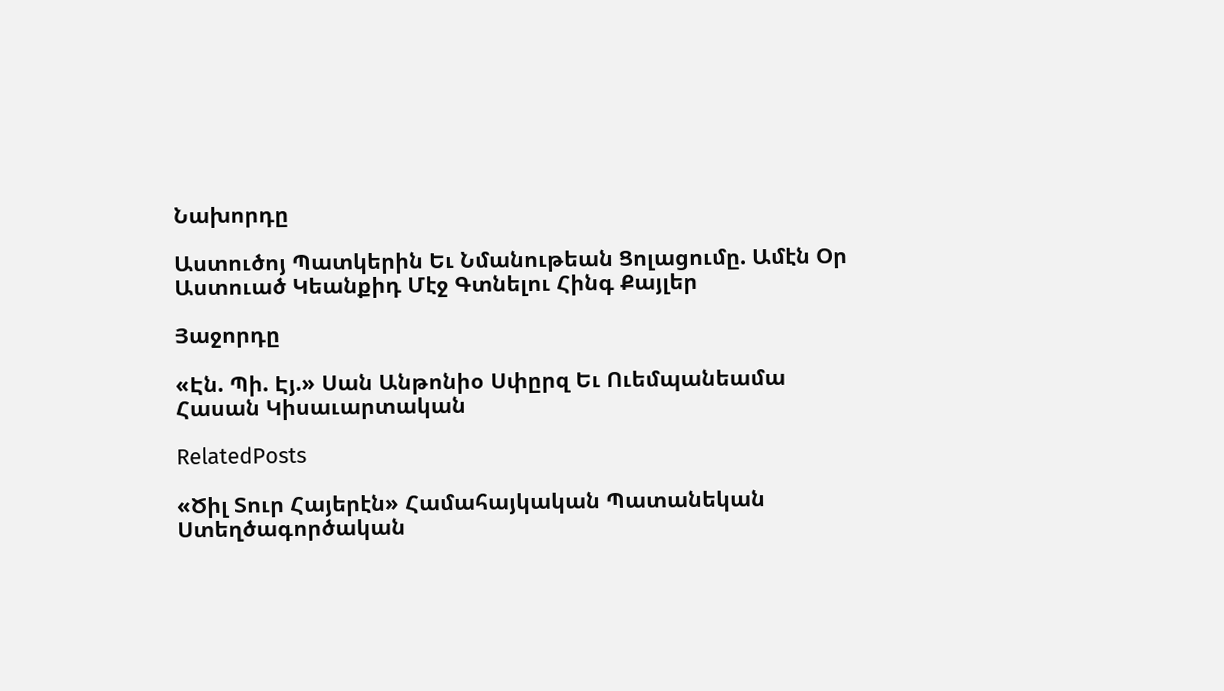Նախորդը

Աստուծոյ Պատկերին Եւ Նմանութեան Ցոլացումը. Ամէն Օր Աստուած Կեանքիդ Մէջ Գտնելու Հինգ Քայլեր

Յաջորդը

«Էն. Պի. Էյ.» Սան Անթոնիօ Սփըրզ Եւ Ուեմպանեամա Հասան Կիսաւարտական

RelatedPosts

«Ծիլ Տուր Հայերէն» Համահայկական Պատանեկան Ստեղծագործական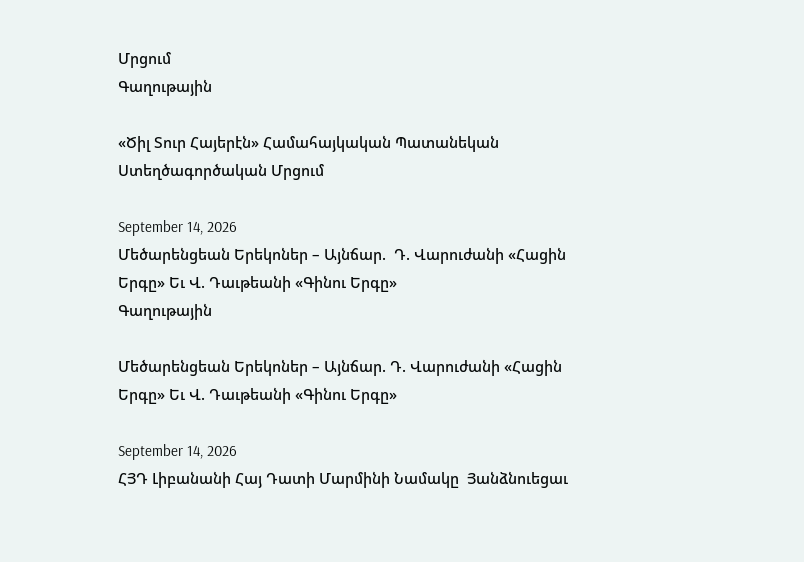Մրցում
Գաղութային

«Ծիլ Տուր Հայերէն» Համահայկական Պատանեկան Ստեղծագործական Մրցում

September 14, 2026
Մեծարենցեան Երեկոներ – Այնճար.  Դ. Վարուժանի «Հացին Երգը» Եւ Վ. Դաւթեանի «Գինու Երգը»
Գաղութային

Մեծարենցեան Երեկոներ – Այնճար. Դ. Վարուժանի «Հացին Երգը» Եւ Վ. Դաւթեանի «Գինու Երգը»

September 14, 2026
ՀՅԴ Լիբանանի Հայ Դատի Մարմինի Նամակը  Յանձնուեցաւ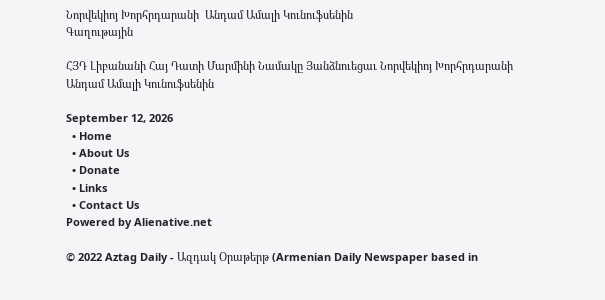Նորվեկիոյ Խորհրդարանի  Անդամ Ամալի Կունուֆսենին
Գաղութային

ՀՅԴ Լիբանանի Հայ Դատի Մարմինի Նամակը Յանձնուեցաւ Նորվեկիոյ Խորհրդարանի Անդամ Ամալի Կունուֆսենին

September 12, 2026
  • Home
  • About Us
  • Donate
  • Links
  • Contact Us
Powered by Alienative.net

© 2022 Aztag Daily - Ազդակ Օրաթերթ (Armenian Daily Newspaper based in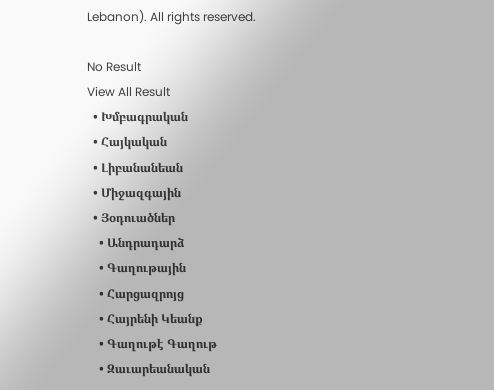Lebanon). All rights reserved.

No Result
View All Result
  • Խմբագրական
  • Հայկական
  • Լիբանանեան
  • Միջազգային
  • Յօդուածներ
    • Անդրադարձ
    • Գաղութային
    • Հարցազրոյց
    • Հայրենի Կեանք
    • Գաղութէ Գաղութ
    • Զաւարեանական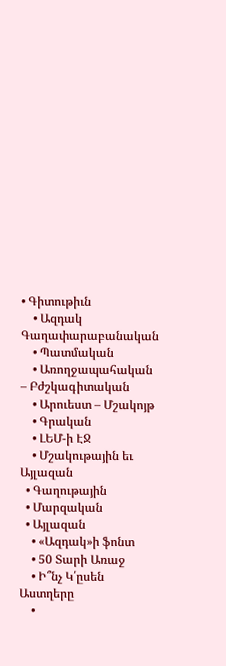• Գիտութիւն
    • Ազդակ Գաղափարաբանական
    • Պատմական
    • Առողջապահական – Բժշկագիտական
    • Արուեստ – Մշակոյթ
    • Գրական
    • ԼԵՄ-ի ԷՋ
    • Մշակութային եւ Այլազան
  • Գաղութային
  • Մարզական
  • Այլազան
    • «Ազդակ»ի ֆոնտ
    • 50 Տարի Առաջ
    • Ի՞նչ Կ՛ըսեն Աստղերը
    •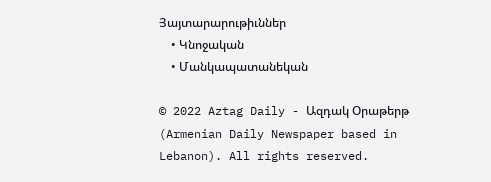Յայտարարութիւններ
    • Կնոջական
    • Մանկապատանեկան

© 2022 Aztag Daily - Ազդակ Օրաթերթ (Armenian Daily Newspaper based in Lebanon). All rights reserved.